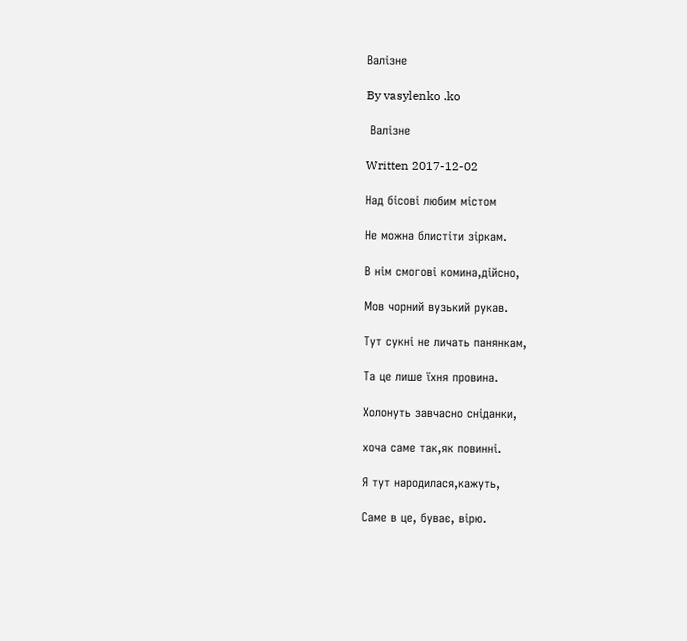Валізне

By vasylenko .ko

 Валізне

Written 2017-12-02

Над бісові любим містом

Не можна блистіти зіркам.

В нім смогові комина,дійсно,

Мов чорний вузький рукав.

Тут сукні не личать панянкам,

Та це лише їхня провина.

Холонуть завчасно сніданки,

хоча саме так,як повинні.

Я тут народилася,кажуть,

Саме в це, буває, вірю.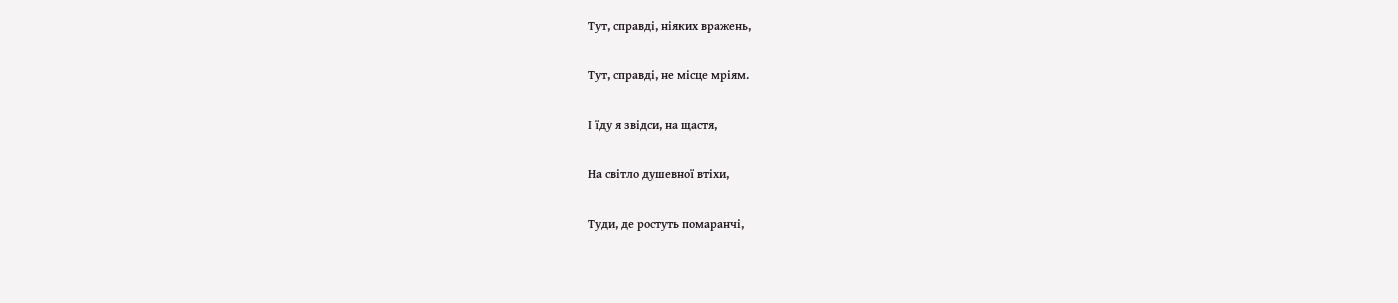Тут, справді, ніяких вражень,

Тут, справді, не місце мріям.

І їду я звідси, на щастя,

На світло душевної втіхи,

Туди, де ростуть помаранчі,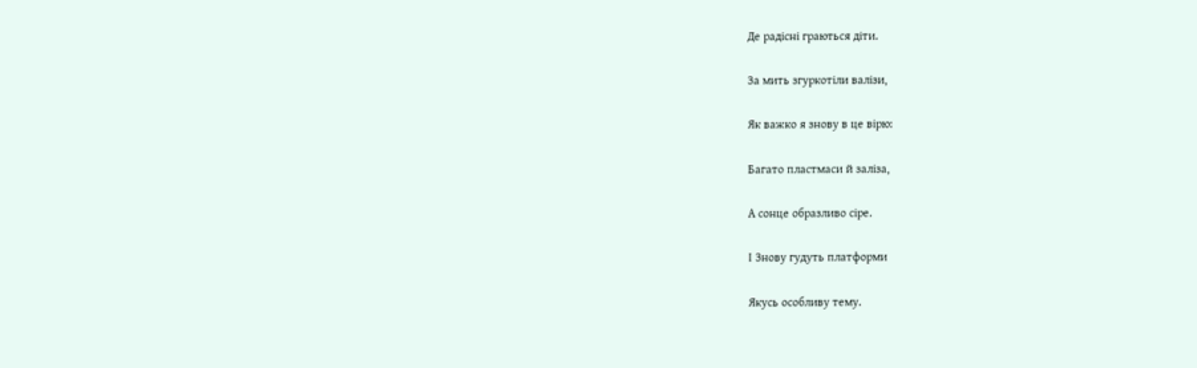Де радісні граються діти.

За мить згуркотіли валізи,

Як важко я знову в це вірю:

Багато пластмаси й заліза,

А сонце образливо сіре.

І Знову гудуть платформи

Якусь особливу тему.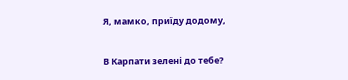Я, мамко, приїду додому,

В Карпати зелені до тебе?